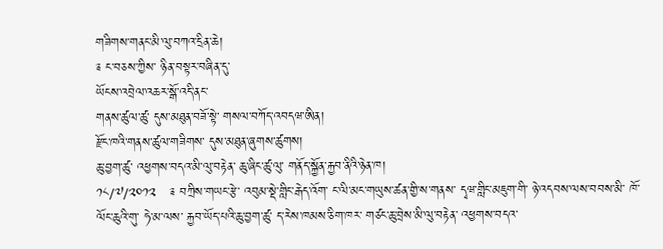གཟིགས་གནང་མི་ལུ་བཀའ་དྲིན་ཆེ།
༉ ང་བཅས་ཀྱིས་ ཉིན་བསྟར་བཞིན་དུ་
ཡོངས་འབྲེལ་འཆར་སྒོ་འདི་ནང་
གནས་ཚུལ་ཚུ་ དུས་མཐུན་བཟོ་སྟེ་ གསལ་བཀོད་འབདཝ་ཨིན།
རྫོང་ཁའི་གནས་ཚུལ་གཟིགས་ དུས་མཐུན་ཞུགས་ཚུགས།
ཆུ་བྱག་ཚུ་ འཕྱགས་བདའ་མི་ལུ་བརྟེན་ ཆུ་ཞིང་ཚུ་ལུ་ གནོད་སྐྱོན་རྐྱབ་ནིའི་ཉེན་ཁ།
༡༨/༧/༢༠༡༢   ༉ བཀྲིས་གཡང་རྩེ་ འབུམ་སྡེ་གླིང་རྒེད་འོག་ ང་ལི་མང་གཡུས་ཚན་གྱི་ས་གནས་ དྭཝ་གླིང་མཇུག་གི་ ཉེ་འདབས་ལས་བབས་མི་ ཁོ་ལོང་ཆུའི་གུ་ ཧེ་མ་ལས་ རྐྱབ་ཡོད་པའི་ཆུ་བྱག་ཚུ་ ད་རེས་ཁམས་ཅིག་ཁར་ གཙང་ཆུ་བྲེས་མི་ལུ་བརྟེན་ འཕྱགས་བདའ་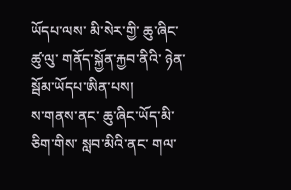ཡོདཔ་ལས་ མི་སེར་གྱི་ ཆུ་ཞིང་ཚུ་ལུ་ གནོད་སྐྱོན་རྐྱབ་ནིའི་ ཉེན་སྦོམ་ཡོདཔ་ཨིན་པས།
ས་གནས་ནང་ ཆུ་ཞིང་ཡོད་མི་ཅིག་གིས་ སླབ་མིའི་ནང་ གལ་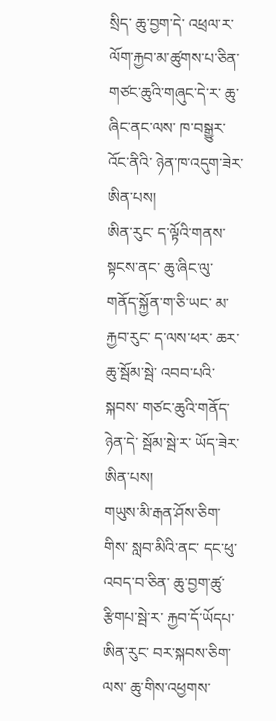སྲིད་ ཆུ་བྱག་དེ་ འཕྲལ་ར་ ལོག་རྐྱབ་མ་ཚུགས་པ་ཅིན་ གཙང་ཆུའི་གཞུང་དེ་ར་ ཆུ་ཞིང་ནང་ལས་ ཁ་བསྒྱུར་འོང་ནིའི་ ཉེན་ཁ་འདུག་ཟེར་ཨིན་པས།
ཨིན་རུང་ ད་ལྟོའི་གནས་སྟངས་ནང་ ཆུ་ཞིང་ལུ་ གནོད་སྐྱོན་ག་ཅི་ཡང་ མ་རྐྱབ་རུང་ ད་ལས་ཕར་ ཆར་ཆུ་སྦོམ་སྦེ་ འབབ་པའི་སྐབས་ གཙང་ཆུའི་གནོད་ཉེན་དེ་ སྦོམ་སྦེ་ར་ ཡོད་ཟེར་ཨིན་པས།
གཡུས་མི་རྒན་ཤོས་ཅིག་གིས་ སླབ་མིའི་ནང་ དང་ཕུ་འབད་བ་ཅིན་ ཆུ་བྱག་ཚུ་ རྩིགཔ་སྦེ་ར་ རྐྱབ་དོ་ཡོདཔ་ཨིན་རུང་ བར་སྐབས་ཅིག་ལས་ ཆུ་གིས་འཕྱགས་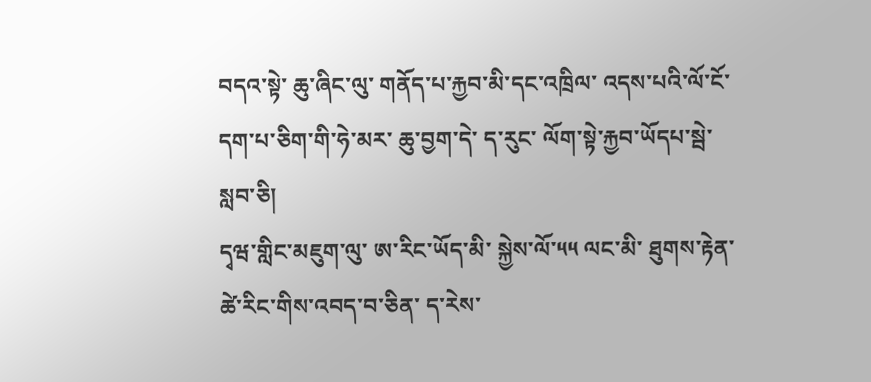བདའ་སྟེ་ ཆུ་ཞིང་ལུ་ གནོད་པ་རྐྱབ་མི་དང་འཁྲིལ་ འདས་པའི་ལོ་ངོ་ དག་པ་ཅིག་གི་ཧེ་མར་ ཆུ་བྱག་དེ་ ད་རུང་ ལོག་སྟེ་རྐྱབ་ཡོདཔ་སྦེ་སླབ་ཅི།
དྭཝ་གླིང་མཇུག་ལུ་ ཨ་རིང་ཡོད་མི་ སྐྱེས་ལོ་༥༥ ལང་མི་ ཐུགས་རྟེན་ཚེ་རིང་གིས་འབད་བ་ཅིན་ ད་རེས་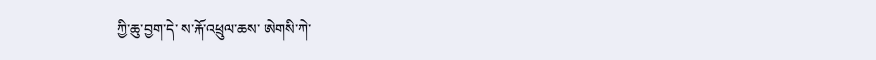ཀྱི་ཆུ་བྱག་དེ་ ས་རྐོ་འཕྲུལ་ཆས་ ཨེགསི་ཀེ་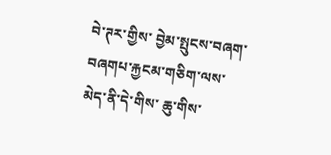བེ་ཊར་གྱིས་ བྱེམ་སྤུངས་བཞག་བཞགཔ་རྐྱངམ་གཅིག་ལས་ མེད་ནི་དེ་གིས་ ཆུ་གིས་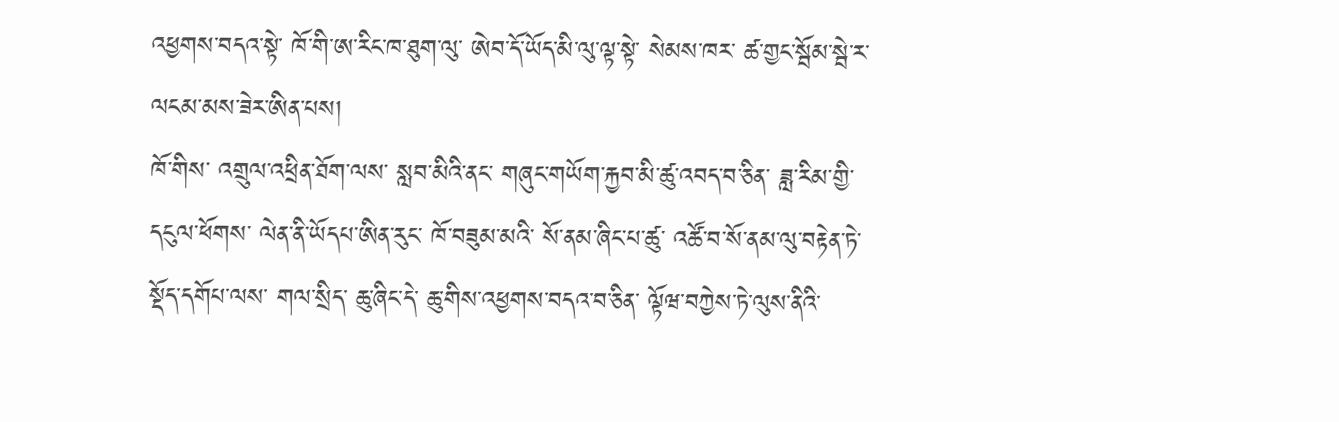འཕྱགས་བདའ་སྟེ་ ཁོ་གི་ཨ་རིང་ཁ་ཐུག་ལུ་ ཨེབ་དོ་ཡོད་མི་ལུ་ལྟ་སྟེ་ སེམས་ཁར་ ཚ་གྱང་སྦོམ་སྦེ་ར་ ལངམ་མས་ཟེར་ཨིན་པས།
ཁོ་གིས་ འགྲུལ་འཕྲིན་ཐོག་ལས་ སླབ་མིའི་ནང་ གཞུང་གཡོག་རྐྱབ་མི་ཚུ་འབད་བ་ཅིན་ ཟླ་རིམ་གྱི་དངུལ་ཕོགས་ ལེན་ནི་ཡོདཔ་ཨིན་རུང་ ཁོ་བཟུམ་མའི་ སོ་ནམ་ཞིང་པ་ཚུ་ འཚོ་བ་སོ་ནམ་ལུ་བརྟེན་ཏེ་ སྡོད་དགོཔ་ལས་ གལ་སྲིད་ ཆུ་ཞིང་དེ་ ཆུ་གིས་འཕྱགས་བདའ་བ་ཅིན་ ལྟོཝ་བཀྱེས་ཏེ་ལུས་ནིའི་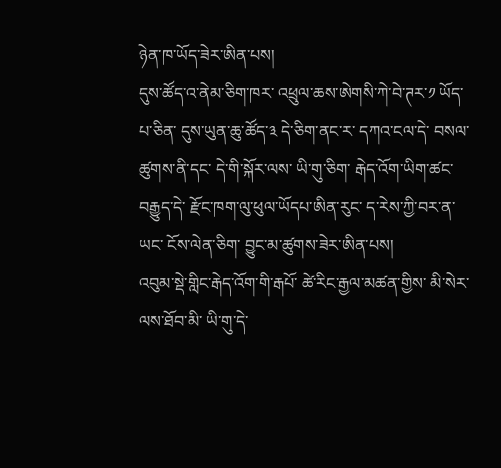ཉེན་ཁ་ཡོད་ཟེར་ཨིན་པས།
དུས་ཚོད་འ་ནེམ་ཅིག་ཁར་ འཕྲུལ་ཆས་ཨེགསི་ཀེ་བེ་ཊར་༡ ཡོད་པ་ཅིན་ དུས་ཡུན་ཆུ་ཚོད་༣ དེ་ཅིག་ནང་ར་ དཀའ་ངལ་དེ་ བསལ་ཚུགས་ནི་དང་ དེ་གི་སྐོར་ལས་ ཡི་གུ་ཅིག་ རྒེད་འོག་ཡིག་ཚང་བརྒྱུད་དེ་ རྫོང་ཁག་ལུ་ཕུལ་ཡོདཔ་ཨིན་རུང་ ད་རེས་ཀྱི་བར་ན་ཡང་ ངོས་ལེན་ཅིག་ བྱུང་མ་ཚུགས་ཟེར་ཨིན་པས།
འབུམ་སྡེ་གླིང་རྒེད་འོག་གི་རྒཔོ་ ཚེ་རིང་རྒྱལ་མཚན་གྱིས་ མི་སེར་ལས་ཐོབ་མི་ ཡི་གུ་དེ་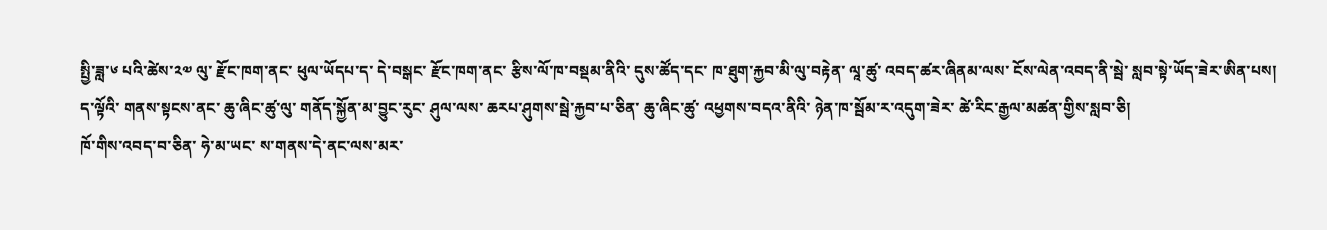སྤྱི་ཟླ་༦ པའི་ཚེས་༢༧ ལུ་ རྫོང་ཁག་ནང་ ཕུལ་ཡོདཔ་ད་ དེ་བསྒང་ རྫོང་ཁག་ནང་ རྩིས་ལོ་ཁ་བསྡམ་ནིའི་ དུས་ཚོད་དང་ ཁ་ཐུག་རྐྱབ་མི་ལུ་བརྟེན་ ལཱ་ཚུ་ འབད་ཚར་ཞིནམ་ལས་ ངོས་ལེན་འབད་ནི་སྦེ་ སླབ་སྟེ་ཡོད་ཟེར་ཨིན་པས།
ད་ལྟོའི་ གནས་སྟངས་ནང་ ཆུ་ཞིང་ཚུ་ལུ་ གནོད་སྐྱོན་མ་བྱུང་རུང་ ཤུལ་ལས་ ཆརཔ་ཤུགས་སྦེ་རྐྱབ་པ་ཅིན་ ཆུ་ཞིང་ཚུ་ འཕྱགས་བདའ་ནིའི་ ཉེན་ཁ་སྦོམ་ར་འདུག་ཟེར་ ཚེ་རིང་རྒྱལ་མཚན་གྱིས་སླབ་ཅི།
ཁོ་གིས་འབད་བ་ཅིན་ ཧེ་མ་ཡང་ ས་གནས་དེ་ནང་ལས་མར་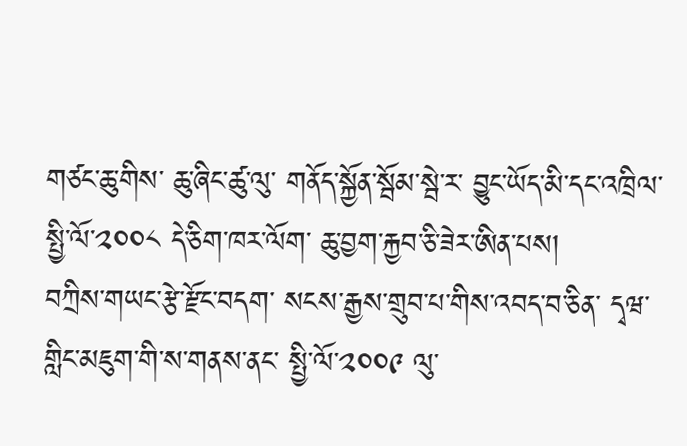གཙང་ཆུ་གིས་ ཆུ་ཞིང་ཚུ་ལུ་ གནོད་སྐྱོན་སྦོམ་སྦེ་ར་ བྱུང་ཡོད་མི་དང་འཁྲིལ་ སྤྱི་ལོ་༢༠༠༨ དེ་ཅིག་ཁར་ལོག་ ཆུ་བྱག་རྐྱབ་ཅི་ཟེར་ཨིན་པས།
བཀྲིས་གཡང་རྩེ་རྫོང་བདག་ སངས་རྒྱས་གྲུབ་པ་གིས་འབད་བ་ཅིན་ དྭཝ་གླིང་མཇུག་གི་ས་གནས་ནང་ སྤྱི་ལོ་༢༠༠༩ ལུ་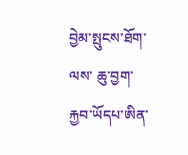བྱེམ་སྤུངས་ཐོག་ལས་ ཆུ་བྱག་རྐྱབ་ཡོདཔ་ཨིན་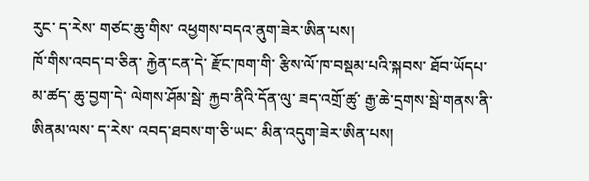རུང་ ད་རེས་ གཙང་ཆུ་གིས་ འཕྱགས་བདའ་ནུག་ཟེར་ཨིན་པས།
ཁོ་གིས་འབད་བ་ཅིན་ རྐྱེན་ངན་དེ་ རྫོང་ཁག་གི་ རྩིས་ལོ་ཁ་བསྡམ་པའི་སྐབས་ ཐོབ་ཡོདཔ་མ་ཚད་ ཆུ་བྱག་དེ་ ལེགས་ཤོམ་སྦེ་ རྐྱབ་ནིའི་དོན་ལུ་ ཟད་འགྲོ་ཚུ་ རྒྱ་ཆེ་དྲགས་སྦེ་གནས་ནི་ཨིནམ་ལས་ ད་རེས་ འབད་ཐབས་ག་ཅི་ཡང་ མིན་འདུག་ཟེར་ཨིན་པས།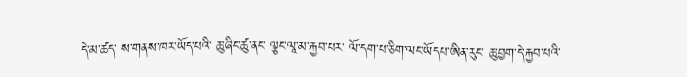དེ་མ་ཚད་ ས་གནས་ཁར་ཡོད་པའི་ ཆུ་ཞིང་ཚུ་ནང་ ལྕང་ལཱ་མ་རྐྱབ་པར་ ལོ་དག་པ་ཅིག་ལང་ཡོདཔ་ཨིན་རུང་ ཆུ་བྱག་དེ་རྐྱབ་པའི་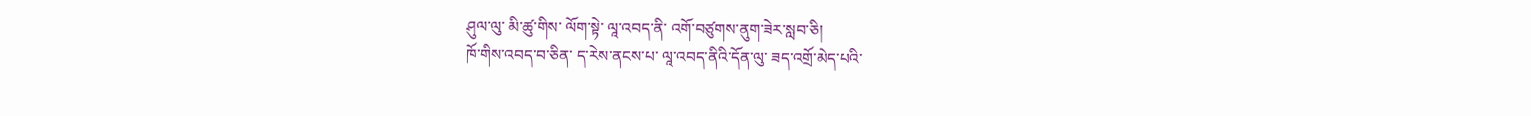ཤུལ་ལུ་ མི་ཚུ་གིས་ ལོག་སྟེ་ ལཱ་འབད་ནི་ འགོ་བཙུགས་ནུག་ཟེར་སླབ་ཅི།
ཁོ་གིས་འབད་བ་ཅིན་ ད་རེས་ནངས་པ་ ལཱ་འབད་ནིའི་དོན་ལུ་ ཟད་འགྲོ་མེད་པའི་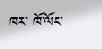ཁར་ ཁོ་ལོང་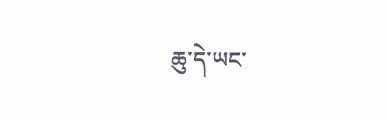ཆུ་དེ་ཡང་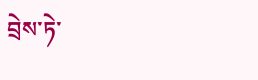བྲེས་ཏེ་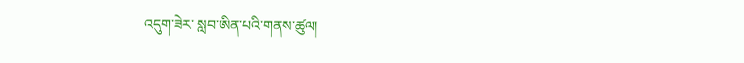འདུག་ཟེར་ སླབ་ཨིན་པའི་གནས་ཚུལ།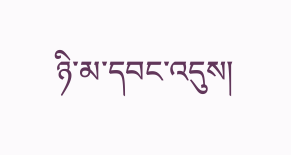ཉི་མ་དབང་འདུས།